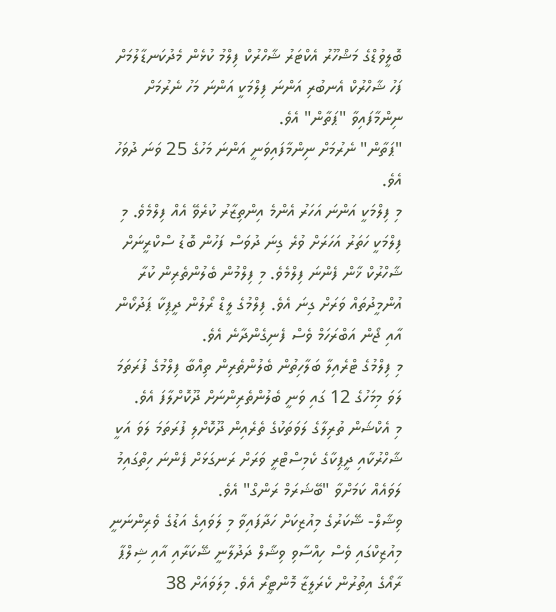ބޮލީވުޑްގެ މަޝްހޫރު އެކްޓަރު ޝާހްރުކް ފިލްމު ކުޅެން މެދުކަނޑާލުމަށް ފަހު ޝާހްރުކް އެނބުރި އަންނަ ފިލްމަކީ އަންނަ މަހު ނެރުމަށް ނިންމާފައިވާ "ޕަތާން" އެވެ.
"ޕަތާން" ނެރުމަށް ނިންމާފައިވަނީ އަންނަ މަހުގެ 25 ވަނަ ދުވަހު އެވެ.
މި ފިލްމަކީ އަންނަ އަހަރު އެންމެ އިންތިޒާރު ކުރެވޭ އެއް ފިލްމެވެ. މި ފިލްމަކީ ހަތަރު އަހަރަށް ވުރެ ގިނަ ދުވަސް ފަހުން ބޮޑު ސްކްރީނަށް ޝާހްރުކް ޚާން ފެންނަ ފިލްމެވެ. މި ފިލްމުން ބެލުންތެރިން ކުރާ އުންމީދުތައް ވަރަށް ގިނަ އެވެ. ފިލްމުގެ ލީޑް ރޯލުން ދީޕިކާ ޕަދުކޯން އާއި ޖޯން އަބްރަހަމް ވެސް ފެނިގެންދާނެ އެވެ.
މި ފިލްމުގެ ޓްރެއިލާ ބަލާހިތުން ބެލުންތެރިން ތިއްބާ ފިލްމުގެ ފުރަތަމަ ލަވަ މިމަހުގެ 12 ގައި ވަނީ ބެލުންތެރިންނަށް ދޫކޮށްލާފަ އެވެ.
މި އެކްޝަން ތުރިލާގެ ލަވަތަކުގެ ތެރެއިން ދޫކޮށްލި ފުރަތަމަ ލަވަ އަކީ ޝާހްރުކާއި ދީޕިކާގެ ކެމިސްޓްރީ ވަރަށް ރަނގަޅަށް ފެންނަ ހިތްގައިމު ލަވައެއް ކަމަށްވާ "ބޭޝަރަމް ރަންގް" އެވެ.
ވިޝާލް- ޝޭކަރުގެ މިއުޒިކަށް ހަދާފައިވާ މި ލަވައިގެ އަޑުގެ ވެރިންނަނީ މިއުޒިކްގައި ވެސް ހިއްސާވި ވިޝާލް ދަދުލާނީ ޝޭކަރާއި އާއި ޝިލްޕާ ރާއޯގެ އިތުރުން ކެރަލީޒާ މޮންޓީރޯ އެވެ. މިލަވައަށް 38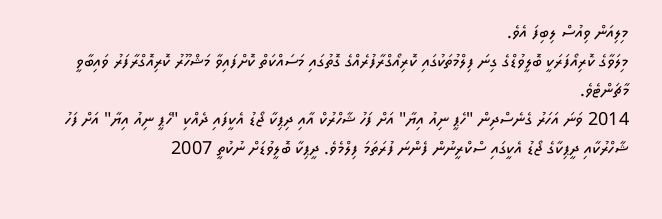މިލިއަން ވިއުސް ލިބިފަ އެވެ.
މިލަވާގެ ކޮރިއޯފަރަކީ ބޮލީވުޑްގެ ގިނަ ފިލްމުތަކުގައި ކޮރިއޯގްރާފުރެއްގެ ގޮތުގައި މަސައްކަތް ކޮށްފައިވާ މަޝްހޫރު ކޮރިއޮގްރާފަރު ވައިބާވީ މާޗަންޓެވެ.
2014 ވަނަ އަހަރު ގެނެސްދިން "ހެޕީ ނިއު އިޔާ" އަށް ފަހު ޝާހްރުކް އާއި ދިޕިކާ ޖޯޑު އެކީފައި ދެއްކި "ހެޕީ ނިއު އިޔާ" އަށް ފަހު ޝާހްރުކާއި ދީޕިކާގެ ޖޯޑު އެކީގައި ސްކްރީނުން ފެންނަ ފުރަތަމަ ފިލްމެވެ. ދީޕިކާ ބޮލީވުޑަށް ނުކުތީ 2007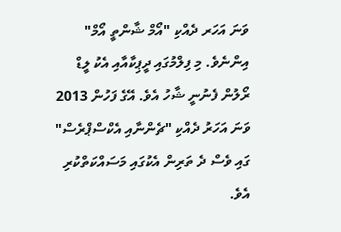ވަނަ އަހަރ ދެއްކި "އޯމް ޝާންތީ އޯމް" އިންނެވެ. މި ފިލްމުގައި ދީޕިކާއާއި އެކު ލީޑް ރޯލުން ފެނުނީ ޝާހު އެވެ. އޭގެ ފަހުން 2013 ވަނަ އަހަރު ދެއްކި "ޗެންނާއި އެކްސްޕްރެސް" ގައި ވެސް ދެ ތަރިން އެކުގައި މަސައްކަތްކުރި އެވެ.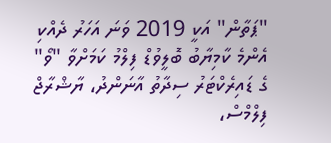"ޕަތާން" އަކީ 2019 ވަނަ އަހަރު ދެއްކި އެންމެ ކާމިޔާބު ބޮލީވުޑް ފިލްމު ކަމަށްވާ "ވޯ" ގެ ޑައިރެކްޓަރު ސިދާތު އާނަންދު، ޔާޝްރާޖް ފިލްމްސް،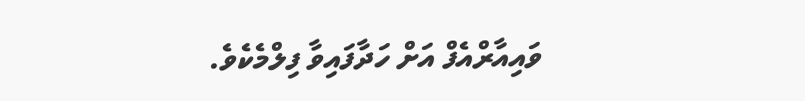ވައިއާރްއެފް އަށް ހަދާފައިވާ ފިލްމެކެވެ.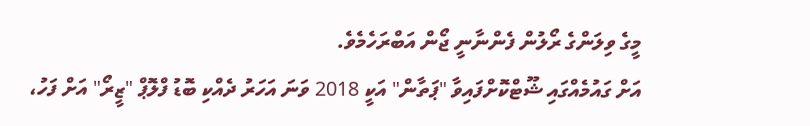މީގެ ވިލަންގެ ރޯލުން ފެންނާނީ ޖޯން އަބްރަހެމެވެ.
އަށް ގައުމެއްގައި ޝޫޓްކޮށްފައިވާ "ޕަތާން" އަކީ 2018 ވަނަ އަހަރު ދެއްކި ބޮޑު ފްލޮޕް "ޒީރޯ" އަށް ފަހު،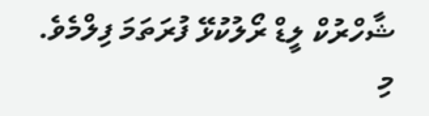ޝާހްރުކް ލީޑް ރޯލުކުޅޭ ފުރަތަމަ ފިލްމެވެ. މި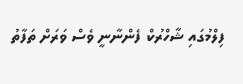ފިލްމުގައި ޝާހްރުކް ފެންނާނީ ވެސް ވަރަށް ތަފާތު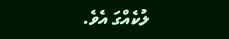ލުކެއްގަ އެވެ.